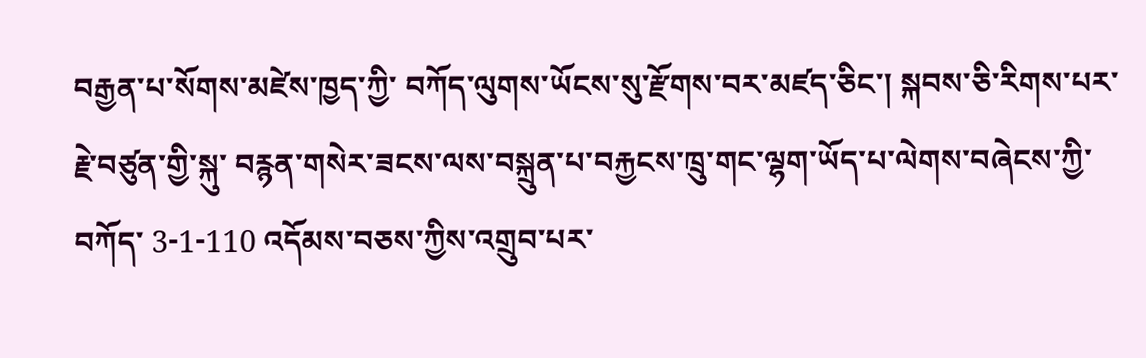བརྒྱན་པ་སོགས་མཛེས་ཁྱད་ཀྱི་ བཀོད་ལུགས་ཡོངས་སུ་རྫོགས་བར་མཛད་ཅིང་། སྐབས་ཅི་རིགས་པར་རྗེ་བཙུན་གྱི་སྐུ་ བརྙན་གསེར་ཟངས་ལས་བསྐྲུན་པ་བརྐྱངས་ཁྲུ་གང་ལྷག་ཡོད་པ་ལེགས་བཞེངས་ཀྱི་བཀོད་ 3-1-110 འདོམས་བཅས་ཀྱིས་འགྲུབ་པར་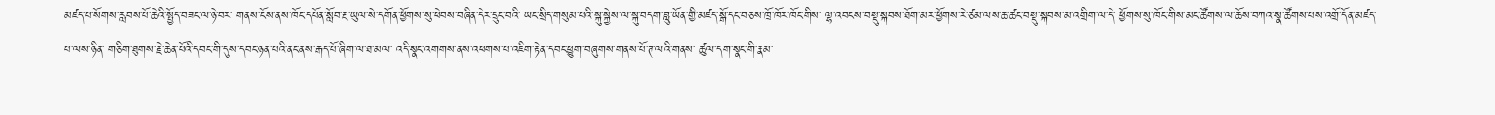མཛད་པ་སོགས་རླབས་པོ་ཆེའི་སྤྱོད་བཟང་ལ་ཉེ་བར་ གནས་ངོས་ནས་ཁོང་དཔོན་སློབ་རྔ་ཡུལ་སེ་དགོན་ཕྱོགས་སུ་ཕེབས་བཞིན་དེར་དྲུང་བའི་ ཡང་སྲིད་གསུམ་པའི་སྐུ་སྐྱེས་ལ་སྐུ་བདག་བླུ་ཡོན་གྱི་མཛད་སྒོ་དང་བཅས་ཁྲོ་ཁོར་ཁོང་གིས་ ལྷ་འབངས་བསྡུ་སྐབས་ཐོག་མར་ཕྱོགས་རེ་ཙམ་ལས་ཆ་ཚང་བསྡུ་སྐབས་མ་འགྲིག་ལ་དེ་ ཕྱོགས་སུ་ཁོང་གིས་མང་ཚོགས་ལ་ཆོས་བཀའ་སྣ་ཚོགས་པས་འགྲོ་དོན་མཛད་པ་ལས་ཉིན་ གཅིག་ཐུགས་རྗེ་ཆེན་པོའི་དབང་གི་དུས་དབང་ཉན་པའི་ནང་ནས་རྒད་པོ་ཞིག་ལ་ཐ་མལ་ འདི་སྣང་འགགས་ནས་འཕགས་པ་འཇིག་རྟེན་དབང་ཕྱུག་བཞུགས་གནས་པོ་ཊ་ལའི་གནས་ ཚུལ་དག་སྣང་གི་རྣམ་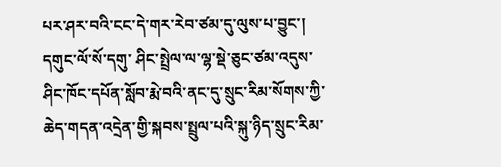པར་ཤར་བའི་ངང་དེ་གར་རེབ་ཙམ་དུ་ལུས་པ་བྱུང་། དགུང་ལོ་སོ་དགུ་ ཤིང་སྤྲེལ་ལ་ལྷ་སྡེ་ཅུང་ཙམ་འདུས་ཤིང་ཁོང་དཔོན་སློབ་རྨེ་བའི་ནང་དུ་སྲུང་རིམ་སོགས་ཀྱི་ ཆེད་གདན་འདྲེན་གྱི་སྐབས་སྤྲུལ་པའི་སྐུ་ཉིད་སྲུང་རིམ་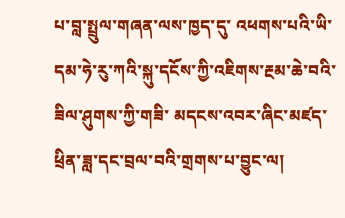པ་བླ་སྤྲུལ་གཞན་ལས་ཁྱད་དུ་ འཕགས་པའི་ཡི་དམ་ཧེ་རུ་ཀའི་སྐུ་དངོས་ཀྱི་འཇིགས་རྔམ་ཆེ་བའི་ཟིལ་ཤུགས་ཀྱི་གཟི་ མདངས་འབར་ཞིང་མཛད་ཕྲིན་ཟླ་དང་བྲལ་བའི་གྲགས་པ་བྱུང་ལ།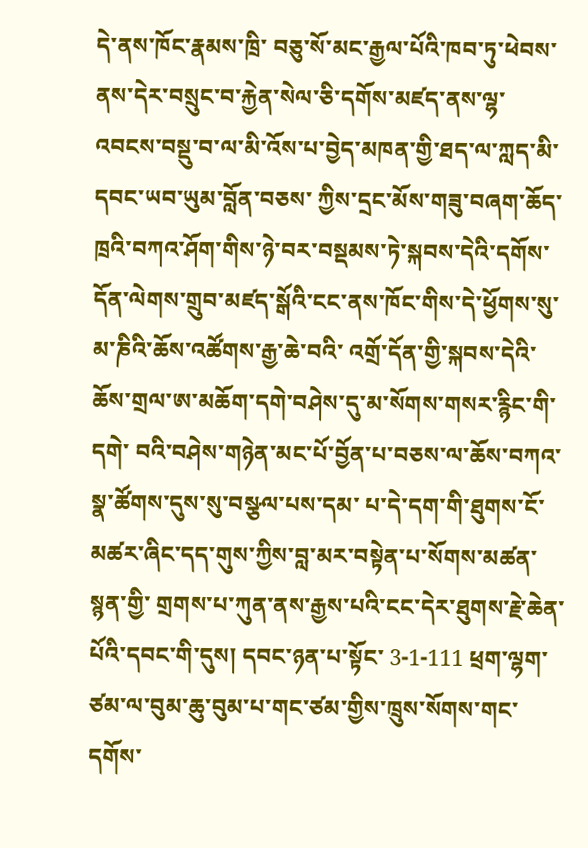དེ་ནས་ཁོང་རྣམས་ཁྲི་ བཅུ་སོ་མང་རྒྱལ་པོའི་ཁབ་ཏུ་ཕེབས་ནས་དེར་བསྲུང་བ་རྐྱེན་སེལ་ཅི་དགོས་མཛད་ནས་ལྷ་ འབངས་བསྡུ་བ་ལ་མི་འོས་པ་བྱེད་མཁན་གྱི་ཐད་ལ་ཀླད་མི་དབང་ཡབ་ཡུམ་བློན་བཅས་ ཀྱིས་དྲང་མོས་གཟུ་བཞག་ཆོད་ཁྲའི་བཀའ་ཤོག་གིས་ཉེ་བར་བསྡམས་ཏེ་སྐབས་དེའི་དགོས་ དོན་ལེགས་གྲུབ་མཛད་སྒོའི་ངང་ནས་ཁོང་གིས་དེ་ཕྱོགས་སུ་མ་ཎིའི་ཆོས་འཚོགས་རྒྱ་ཆེ་བའི་ འགྲོ་དོན་གྱི་སྐབས་དེའི་ཆོས་གྲལ་ཨ་མཆོག་དགེ་བཤེས་དུ་མ་སོགས་གསར་རྙིང་གི་དགེ་ བའི་བཤེས་གཉེན་མང་པོ་བྱོན་པ་བཅས་ལ་ཆོས་བཀའ་སྣ་ཚོགས་དུས་སུ་བསྩལ་པས་དམ་ པ་དེ་དག་གི་ཐུགས་ངོ་མཚར་ཞིང་དད་གུས་ཀྱིས་བླ་མར་བསྟེན་པ་སོགས་མཚན་སྙན་གྱི་ གྲགས་པ་ཀུན་ནས་རྒྱས་པའི་ངང་དེར་ཐུགས་རྗེ་ཆེན་པོའི་དབང་གི་དུས། དབང་ཉན་པ་སྟོང་ 3-1-111 ཕྲག་ལྷག་ཙམ་ལ་བུམ་ཆུ་བུམ་པ་གང་ཙམ་གྱིས་ཁྲུས་སོགས་གང་དགོས་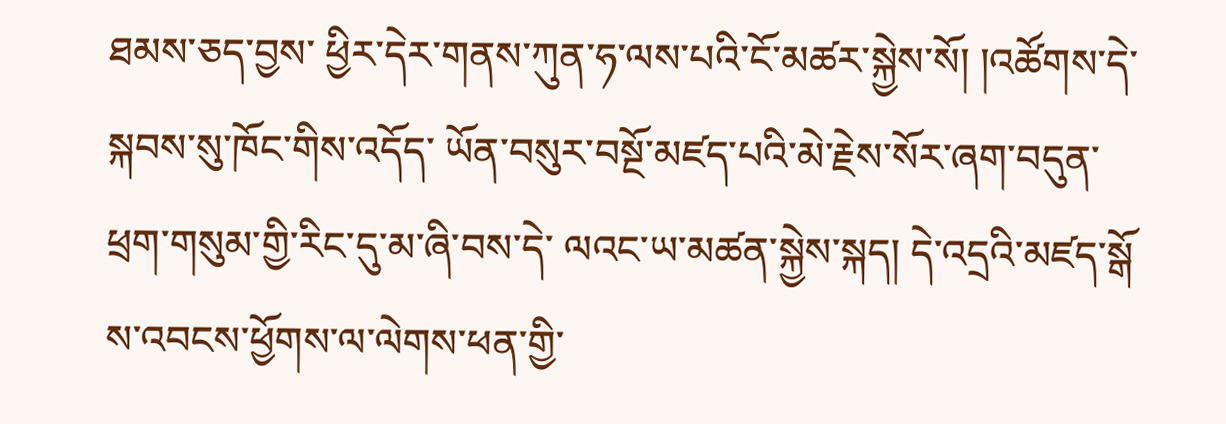ཐམས་ཅད་བྱས་ ཕྱིར་དེར་གནས་ཀུན་ཧ་ལས་པའི་ངོ་མཚར་སྐྱེས་སོ། །འཚོགས་དེ་སྐབས་སུ་ཁོང་གིས་འདོད་ ཡོན་བསུར་བསྔོ་མཛད་པའི་མེ་རྗེས་སོར་ཞག་བདུན་ཕྲག་གསུམ་གྱི་རིང་དུ་མ་ཞི་བས་དེ་ ལའང་ཡ་མཚན་སྐྱེས་སྐད། དེ་འདྲའི་མཛད་སྒོ ས་འབངས་ཕྱོགས་ལ་ལེགས་ཕན་གྱི་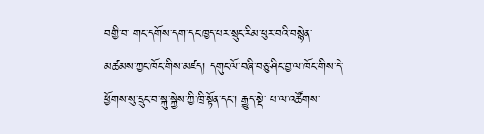བགྱི་བ་ གང་དགོས་དག་དང་ཁྱད་པར་སྲུང་རིམ་ཕུར་བའི་བསྙེན་མཚམས་ཀྱང་ཁོང་གིས་མཛད། དགུང་ལོ་བཞི་བཅུ་ཤིང་བྱ་ལ་ཁོང་གིས་དེ་ཕྱོགས་སུ་དྲུང་བ་སྐུ་སྐྱེས་ཀྱི་ཁྲི་སྟོན་དང་། རྒྱུད་སྡེ་ པ་ལ་འཚོགས་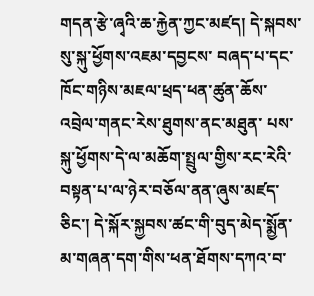གདན་རྩེ་ཞྭའི་ཆ་རྐྱེན་ཀྱང་མཛད། དེ་སྐབས་སུ་སྐུ་ཕྱོགས་འཇམ་དབྱངས་ བཞད་པ་དང་ཁོང་གཉིས་མཇལ་ཕྲད་ཕན་ཚུན་ཆོས་འབྲེལ་གནང་རེས་ཐུགས་ནང་མཐུན་ པས་སྐུ་ཕྱོགས་དེ་ལ་མཆོག་སྤྲུལ་གྱིས་རང་རེའི་བསྟན་པ་ལ་ཉེར་བཅོལ་ནན་ཞུས་མཛད་ ཅིང་། དེ་སྐོར་སྐྱབས་ཚང་གི་བུད་མེད་སྨྱོན་མ་གཞན་དག་གིས་ཕན་ཐོགས་དཀའ་བ་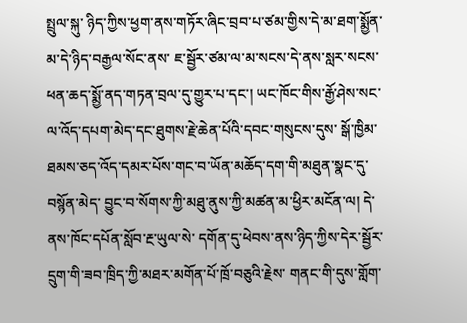སྤྲུལ་སྐུ་ ཉིད་ཀྱིས་ཕྱག་ནས་གཏོར་ཞིང་བྲབ་པ་ཙམ་གྱིས་དེ་མ་ཐག་སྨྱོན་མ་དེ་ཉིད་བརྒྱལ་སོང་ནས་ ཇ་སྦྱོར་ཙམ་ལ་མ་སངས་དེ་ནས་སླར་སངས་ཕན་ཆད་སྨྱོ་ནད་གཏན་བྲལ་དུ་གྱུར་པ་དང་། ཡང་ཁོང་གིས་རྒྱོ་ཤེས་སང་ལ་འོད་དཔག་མེད་དང་ཐུགས་རྗེ་ཆེན་པོའི་དབང་གསུངས་དུས་ སྒོ་ཁྱིམ་ཐམས་ཅད་འོད་དམར་པོས་གང་བ་ཡོན་མཆོད་དག་གི་མཐུན་སྣང་དུ་བསྙོན་མེད་ བྱུང་བ་སོགས་ཀྱི་མཐུ་ནུས་ཀྱི་མཚན་མ་ཕྱིར་མངོན་ལ། དེ་ནས་ཁོང་དཔོན་སློབ་རྔ་ཡུལ་སེ་ དགོན་དུ་ཕེབས་ནས་ཉིད་ཀྱིས་དེར་སྦྱོར་དྲུག་གི་ཟབ་ཁྲིད་ཀྱི་མཐར་མགོན་པོ་ཁྲོ་བཅུའི་རྗེས་ གནང་གི་དུས་གློག་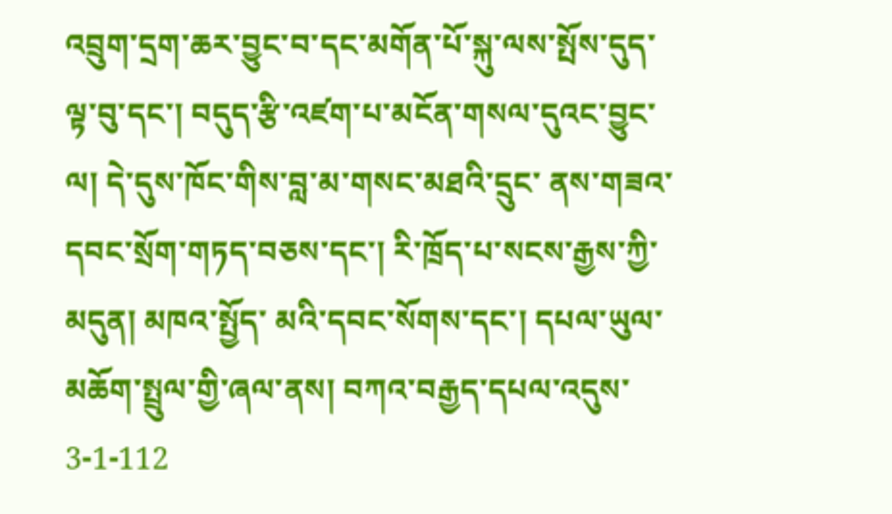འབྲུག་དྲག་ཆར་བྱུང་བ་དང་མགོན་པོ་སྐུ་ལས་སྤོས་དུད་ལྟ་བུ་དང་། བདུད་རྩི་འཛག་པ་མངོན་གསལ་དུའང་བྱུང་ལ། དེ་དུས་ཁོང་གིས་བླ་མ་གསང་མཐའི་དྲུང་ ནས་གཟའ་དབང་སྲོག་གཏད་བཅས་དང་། རི་ཁྲོད་པ་སངས་རྒྱས་ཀྱི་མདུན། མཁའ་སྤྱོད་ མའི་དབང་སོགས་དང་། དཔལ་ཡུལ་མཆོག་སྤྲུལ་གྱི་ཞལ་ནས། བཀའ་བརྒྱད་དཔལ་འདུས་ 3-1-112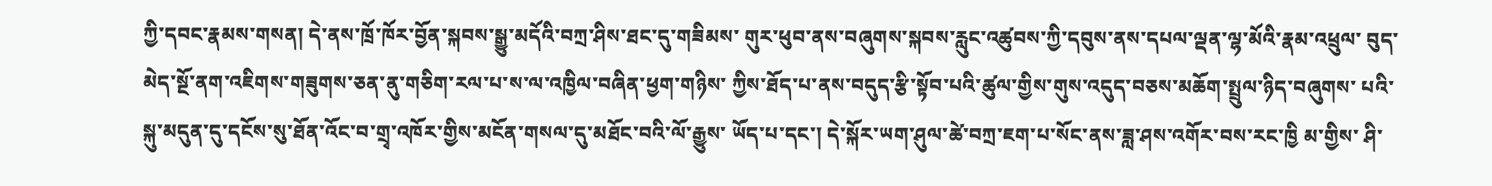ཀྱི་དབང་རྣམས་གསན། དེ་ནས་ཁྲོ་ཁོར་བྱོན་སྐབས་སྒྱུ་མདོའི་བཀྲ་ཤིས་ཐང་དུ་གཟིམས་ གུར་ཕུབ་ནས་བཞུགས་སྐབས་རླུང་འཚུབས་ཀྱི་དབུས་ནས་དཔལ་ལྡན་ལྷ་མོའི་རྣམ་འཕྲུལ་ བུད་མེད་སྔོ་ནག་འཇིགས་གཟུགས་ཅན་ནུ་གཅིག་རལ་པ་ས་ལ་འཁྱིལ་བཞིན་ཕྱག་གཉིས་ ཀྱིས་ཐོད་པ་ནས་བདུད་རྩི་སྟོབ་པའི་ཚུལ་གྱིས་གུས་འདུད་བཅས་མཆོག་སྤྲུལ་ཉིད་བཞུགས་ པའི་སྐུ་མདུན་དུ་དངོས་སུ་ཐོན་འོང་བ་གྲྭ་འཁོར་གྱིས་མངོན་གསལ་དུ་མཐོང་བའི་ལོ་རྒྱུས་ ཡོད་པ་དང་། དེ་སྐོར་ཡག་ཤུལ་ཚེ་བཀྲ་ཇག་པ་སོང་ནས་ཟླ་ཤས་འགོར་བས་རང་ཁྱི མ་གྱིས་ ཤི་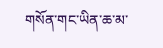གསོན་གང་ཡིན་ཆ་མ་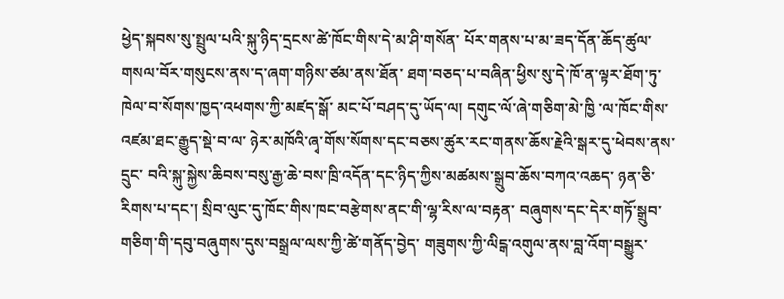ཕྱེད་སྐབས་སུ་སྤྲུལ་པའི་སྐུ་ཉིད་དྲངས་ཚེ་ཁོང་གིས་དེ་མ་ཤི་གསོན་ པོར་གནས་པ་མ་ཟད་དོན་ཆོད་ཚུལ་གསལ་བོར་གསུངས་ནས་ད་ཞག་གཉིས་ཙམ་ནས་ཐོན་ ཐག་བཅད་པ་བཞིན་ཕྱིས་སུ་དེ་ཁོ་ན་ལྟར་ཐོག་ཏུ་ཁེལ་བ་སོགས་ཁྱད་འཕགས་ཀྱི་མཛད་སྒོ་ མང་པོ་བཤད་དུ་ཡོད་ལ། དགུང་ལོ་ཞེ་གཅིག་མེ་ཁྱི ་ལ་ཁོང་གིས་འཛམ་ཐང་རྒྱུད་སྡེ་བ་ལ་ ཉེར་མཁོའི་ཞྭ་གོས་སོགས་དང་བཅས་ཚུར་རང་གནས་ཆོས་རྗེའི་སྒར་དུ་ཕེབས་ནས་དྲུང་ བའི་སྐུ་སྐྱེས་ཆིབས་བསུ་རྒྱ་ཆེ་བས་ཁྲི་འདོན་དང་ཉིད་ཀྱིས་མཚམས་སྒྲུབ་ཆོས་བཀའ་འཆད་ ཉན་ཅི་རིགས་པ་དང་། སྲིབ་ལུང་དུ་ཁོང་གིས་ཁང་བརྩེགས་ནང་གི་ལྷ་རིས་ལ་བརྟན་ བཞུགས་དང་དེར་གཏོ་སྒྲུབ་གཅིག་གི་དབུ་བཞུགས་དུས་བསྒྲལ་ལས་ཀྱི་ཚེ་གནོད་བྱེད་ གཟུགས་ཀྱི་ལིངྒ་འགུལ་ནས་བླ་འོག་བསྒྱུར་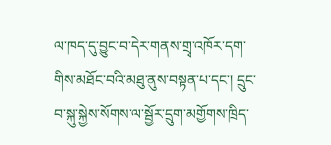ལ་ཁད་དུ་བྱུང་བ་དེར་གནས་གྲྭ་འཁོར་དག་ གིས་མཐོང་བའི་མཐུ་ནུས་བསྟན་པ་དང་། དྲུང་བ་སྐུ་སྐྱེས་སོགས་ལ་སྦྱོར་དྲུག་མགྱོགས་ཁྲིད་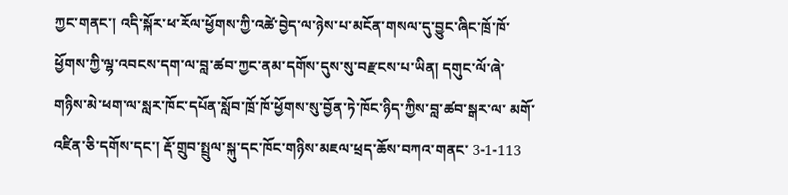ཀྱང་གནང་། འདི་སྐོར་ཕ་རོལ་ཕྱོགས་ཀྱི་འཚེ་བྱེད་ལ་ཉེས་པ་མངོན་གསལ་དུ་བྱུང་ཞིང་ཁྲོ་ཁོ་ ཕྱོགས་ཀྱི་ལྷ་འབངས་དག་ལ་བླ་ཚབ་ཀྱང་ནམ་དགོས་དུས་སུ་བརྫངས་པ་ཡིན། དགུང་ལོ་ཞེ་ གཉིས་མེ་ཕག་ལ་སླར་ཁོང་དཔོན་སློབ་ཁྲོ་ཁོ་ཕྱོགས་སུ་བྱོན་ཏེ་ཁོང་ཉིད་ཀྱིས་བླ་ཚབ་སྒར་ལ་ མགོ་འཛིན་ཅི་དགོས་དང་། རྡོ་གྲུབ་སྤྲུལ་སྐུ་དང་ཁོང་གཉིས་མཇལ་ཕྲད་ཆོས་བཀའ་གནང་ 3-1-113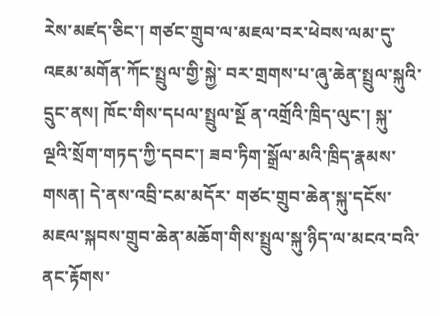རེས་མཛད་ཅིང་། གཙང་གྲུབ་ལ་མཇལ་བར་ཕེབས་ལམ་དུ་འཇམ་མགོན་ཀོང་སྤྲུལ་གྱི་སྐྱེ་ བར་གྲགས་པ་ཞུ་ཆེན་སྤྲུལ་སྐུའི་དྲུང་ནས། ཁོང་གིས་དཔལ་སྤྲུལ་སྔོ ན་འགྲོའི་ཁྲིད་ལུང་། སྐུ་ ལྔའི་སྲོག་གཏད་ཀྱི་དབང་། ཟབ་ཏིག་སྒྲོལ་མའི་ཁྲིད་རྣམས་གསན། དེ་ནས་འབྲི་ངམ་མདོར་ གཙང་གྲུབ་ཆེན་སྐུ་དངོས་མཇལ་སྐབས་གྲུབ་ཆེན་མཆོག་གིས་སྤྲུལ་སྐུ་ཉིད་ལ་མངའ་བའི་ ནང་རྟོགས་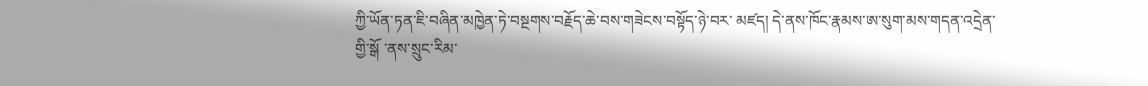ཀྱི་ཡོན་ཏན་ཇི་བཞིན་མཁྱེན་ཏེ་བསྔགས་བརྗོད་ཆེ་བས་གཟེངས་བསྟོད་ཉེ་བར་ མཛད། དེ་ནས་ཁོང་རྣམས་ཨ་སུག་མས་གདན་འདྲེན་གྱི་སྒོ ་ནས་སྲུང་རིམ་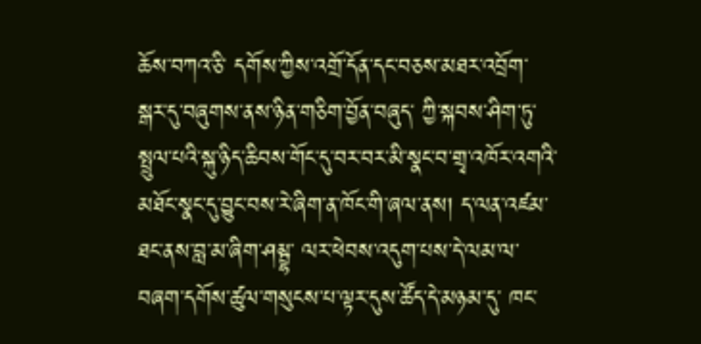ཆོས་བཀའ་ཅི་ དགོས་ཀྱིས་འགྲོ་དོན་དང་བཅས་མཐར་འབྲོག་སྒར་དུ་བཞུགས་ནས་ཉིན་གཅིག་བྱོན་བཞུད་ ཀྱི་སྐབས་ཤིག་ཏུ་སྤྲུལ་པའི་སྐུ་ཉིད་ཆིབས་གོང་དུ་བར་བར་མི་སྣང་བ་གྲྭ་འཁོར་འགའི་ མཐོང་སྣང་དུ་བྱུང་བས་རེ་ཞིག་ན་ཁོང་གི་ཞལ་ནས། ད་ལན་འཛམ་ཐང་ནས་བླ་མ་ཞིག་ཤམྦྷ་ ལར་ཕེབས་འདུག་པས་དེ་ལམ་ལ་བཞག་དགོས་ཚུལ་གསུངས་པ་ལྟར་དུས་ཚོད་དེ་མཉམ་དུ་ ཁང་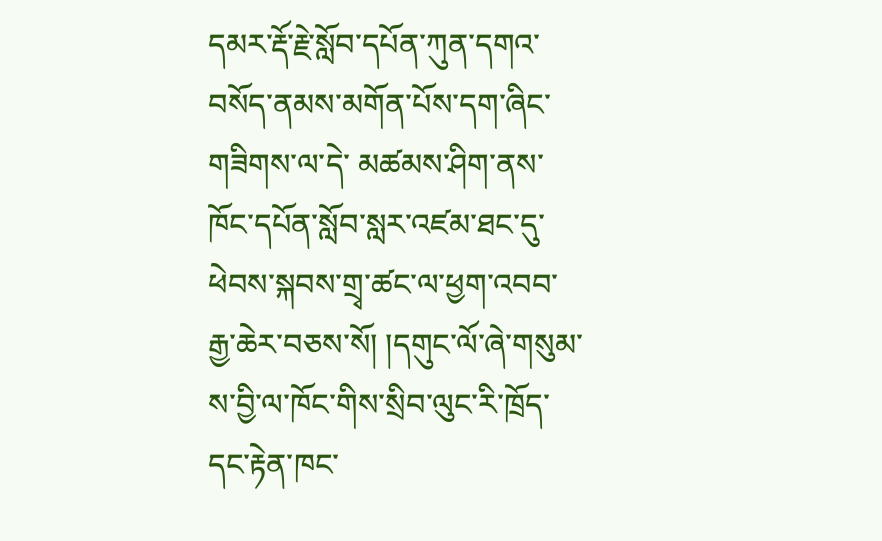དམར་རྡོ་རྗེ་སློབ་དཔོན་ཀུན་དགའ་བསོད་ནམས་མགོན་པོས་དག་ཞིང་གཟིགས་ལ་དེ་ མཚམས་ཤིག་ནས་ཁོང་དཔོན་སློབ་སླར་འཛམ་ཐང་དུ་ཕེབས་སྐབས་གྲྭ་ཚང་ལ་ཕྱག་འབབ་ རྒྱ་ཆེར་བཅས་སོ། །དགུང་ལོ་ཞེ་གསུམ་ས་བྱི་ལ་ཁོང་གིས་སྲིབ་ལུང་རི་ཁྲོད་དང་རྟེན་ཁང་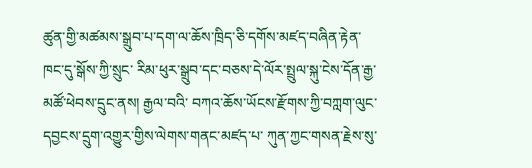ཚུན་གྱི་མཚམས་སྒྲུབ་པ་དག་ལ་ཆོས་ཁྲིད་ཅི་དགོས་མཛད་བཞིན་རྟེན་ཁང་དུ་སྒོས་ཀྱི་སྲུང་ རིམ་ཕུར་སྒྲུབ་དང་བཅས་དེ་ལོར་སྤྲུལ་སྐུ་ངེས་དོན་རྒྱ་མཚོ་ཕེབས་དྲུང་ནས། རྒྱལ་བའི་ བཀའ་ཆོས་ཡོངས་རྫོགས་ཀྱི་བཀླག་ལུང་དབྱངས་དྲུག་འགྱུར་གྱིས་ལེགས་གནང་མཛད་པ་ ཀུན་ཀྱང་གསན་རྗེས་སུ་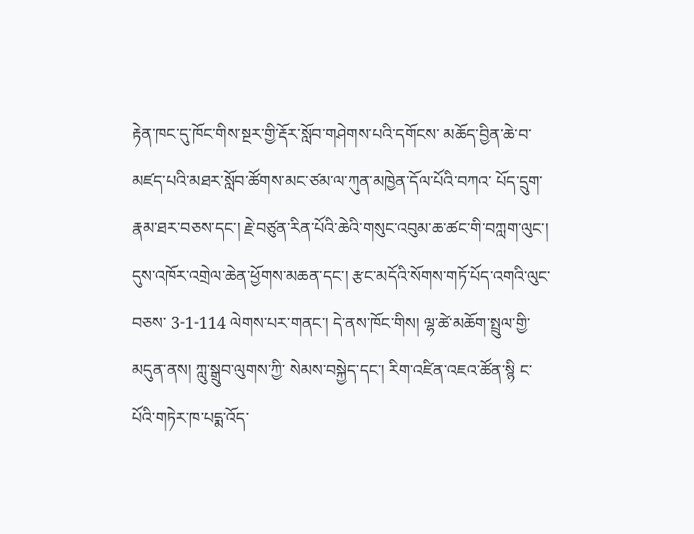རྟེན་ཁང་དུ་ཁོང་གིས་སྔར་གྱི་རྡོར་སློབ་གཤེགས་པའི་དགོངས་ མཆོད་བྱིན་ཆེ་བ་མཛད་པའི་མཐར་སློབ་ཚོགས་མང་ཙམ་ལ་ཀུན་མཁྱེན་དོལ་པོའི་བཀའ་ པོད་དྲུག་རྣམ་ཐར་བཅས་དང་། རྗེ་བཙུན་རིན་པོའི་ཆེའི་གསུང་འབུམ་ཆ་ཚང་གི་བཀླག་ལུང་། དུས་འཁོར་འགྲེལ་ཆེན་ཕྱོགས་མཆན་དང་། རྩང་མདོའི་སོགས་གཏོ་པོད་འགའི་ལུང་བཅས་ 3-1-114 ལེགས་པར་གནང་། དེ་ནས་ཁོང་གིས། ལྷ་ཚེ་མཆོག་སྤྲུལ་གྱི་མདུན་ནས། ཀླུ་སྒྲུབ་ལུགས་ཀྱི་ སེམས་བསྐྱེད་དང་། རིག་འཛིན་འཇའ་ཚོན་སྙི ང་པོའི་གཏེར་ཁ་པདྨ་འོད་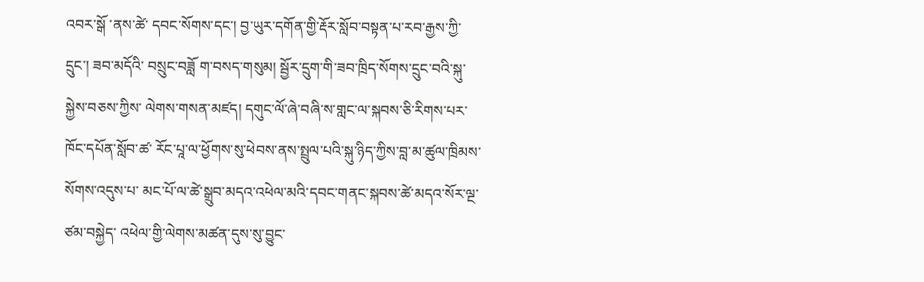འབར་སྒོ ་ནས་ཚེ་ དབང་སོགས་དང་། བྱ་ཡུར་དགོན་གྱི་རྡོར་སློབ་བསྟན་པ་རབ་རྒྱས་ཀྱི་དྲུང་། ཟབ་མདོའི་ བསྲུང་བཟློ ག་བསད་གསུམ། སྦྱོར་དྲུག་གི་ཟབ་ཁྲིད་སོགས་དྲུང་བའི་སྐུ་སྐྱེས་བཅས་ཀྱིས་ ལེགས་གསན་མཛད། དགུང་ལོ་ཞེ་བཞི་ས་གླང་ལ་སྐབས་ཅི་རིགས་པར་ཁོང་དཔོན་སློབ་ཚ་ རོང་པཱ་ལ་ཕྱོགས་སུ་ཕེབས་ནས་སྤྲུལ་པའི་སྐུ་ཉིད་ཀྱིས་བླ་མ་ཚུལ་ཁྲིམས་སོགས་འདུས་པ་ མང་པོ་ལ་ཚེ་སྒྲུབ་མདའ་འཕེལ་མའི་དབང་གནང་སྐབས་ཚེ་མདའ་སོར་ལྔ་ཙམ་བསྐྱེད་ འཕེལ་གྱི་ལེགས་མཚན་དུས་སུ་བྱུང་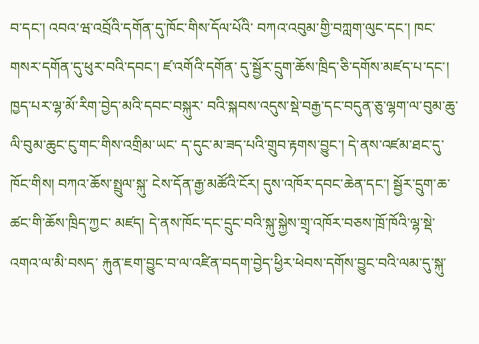བ་དང་། འབའ་ཝ་འབྲོའི་དགོན་དུ་ཁོང་གིས་དོལ་པོའི་ བཀའ་འབུམ་གྱི་བཀླག་ལུང་དང་། ཁང་གསར་དགོན་དུ་ཕུར་བའི་དབང་། ཛ་འགོའི་དགོན་ དུ་སྦྱོར་དྲུག་ཆོས་ཁྲིད་ཅི་དགོས་མཛད་པ་དང་། ཁྱད་པར་ལྷ་མོ་རིག་བྱེད་མའི་དབང་བསྐུར་ བའི་སྐབས་འདུས་སྡེ་བརྒྱ་དང་བདུན་ཅུ་ལྷག་ལ་བུམ་ཆུ་ལི་བུམ་ཆུང་ངུ་གང་གིས་འགྲིམ་ཡང་ ད་དུང་མ་ཟད་པའི་གྲུབ་རྟགས་བྱུང་། དེ་ནས་འཛམ་ཐང་དུ་ཁོང་གིས། བཀའ་ཆོས་སྤྲུལ་སྐུ་ ངེས་དོན་རྒྱ་མཚོའི་ངོར། དུས་འཁོར་དབང་ཆེན་དང་། སྦྱོར་དྲུག་ཆ་ཚང་གི་ཆོས་ཁྲིད་ཀྱང་ མཛད། དེ་ནས་ཁོང་དང་དྲུང་བའི་སྐུ་སྐྱེས་གྲྭ་འཁོར་བཅས་ཁྲོ་ཁོའི་ལྷ་སྡེ་འགའ་ལ་མི་བསད་ རྐུན་ཇག་བྱུང་བ་ལ་འཛིན་བདག་བྱེད་ཕྱིར་ཕེབས་དགོས་བྱུང་བའི་ལམ་དུ་སྐུ་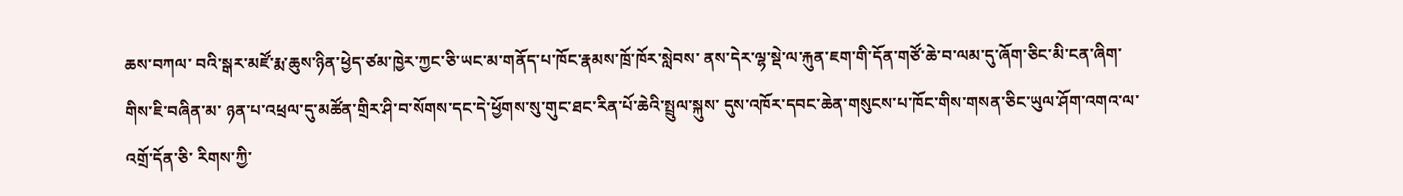ཆས་བཀལ་ བའི་སྒར་མཛོ་རྨ་ཆུས་ཉིན་ཕྱེད་ཙམ་ཁྱེར་ཀྱང་ཅི་ཡང་མ་གནོད་པ་ཁོང་རྣམས་ཁྲོ་ཁོར་སླེབས་ ནས་དེར་ལྷ་སྡེ་ལ་རྐུན་ཇག་གི་དོན་གཙོ་ཆེ་བ་ལམ་དུ་ཞོག་ཅིང་མི་ངན་ཞིག་གིས་ཇི་བཞིན་མ་ ཉན་པ་འཕྲལ་དུ་མཚོན་གྲིར་ཤི་བ་སོགས་དང་དེ་ཕྱོགས་སུ་གུང་ཐང་རིན་པོ་ཆེའི་སྤྲུལ་སྐུས་ དུས་འཁོར་དབང་ཆེན་གསུངས་པ་ཁོང་གིས་གསན་ཅིང་ཡུལ་ཤོག་འགའ་ལ་འགྲོ་དོན་ཅི་ རིགས་ཀྱི་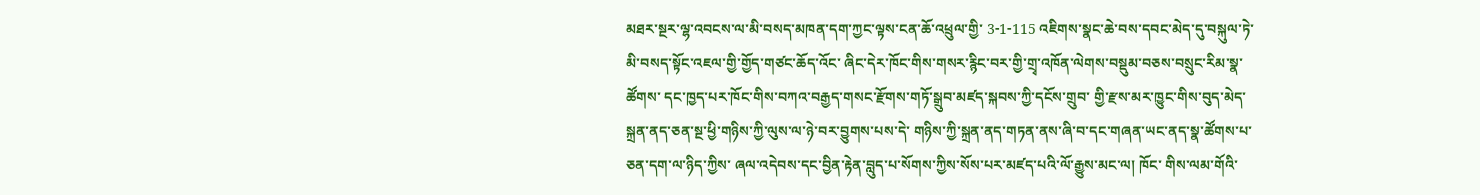མཐར་སྔར་ལྷ་འབངས་ལ་མི་བསད་མཁན་དག་ཀྱང་ལྟས་ངན་ཆོ་འཕྲུལ་གྱི་ 3-1-115 འཇིགས་སྣང་ཆེ་བས་དབང་མེད་དུ་བསྐུལ་ཏེ་མི་བསད་སྟོང་འཇལ་གྱི་གྱོད་གཙང་ཆོད་འོང་ ཞིང་དེར་ཁོང་གིས་གསར་རྙིང་བར་གྱི་གྲྭ་འཁོན་ལེགས་བསྡུམ་བཅས་བསྲུང་རིམ་སྣ་ཚོགས་ དང་ཁྱད་པར་ཁོང་གིས་བཀའ་བརྒྱད་གསང་རྫོགས་གཏོ་སྒྲུབ་མཛད་སྐབས་ཀྱི་དངོས་གྲུབ་ གྱི་རྫས་མར་ཁྱུང་གིས་བུད་མེད་སྐྲན་ནད་ཅན་སྔ་ཕྱི་གཉིས་ཀྱི་ལུས་ལ་ཉེ་བར་བྱུགས་པས་དེ་ གཉིས་ཀྱི་སྐྲན་ནད་གཏན་ནས་ཞི་བ་དང་གཞན་ཡང་ནད་སྣ་ཚོགས་པ་ཅན་དག་ལ་ཉིད་ཀྱིས་ ཞལ་འདེབས་དང་བྱིན་རྟེན་བླུད་པ་སོགས་ཀྱིས་སོས་པར་མཛད་པའི་ལོ་རྒྱུས་མང་ལ། ཁོང་ གིས་ལམ་གོའི་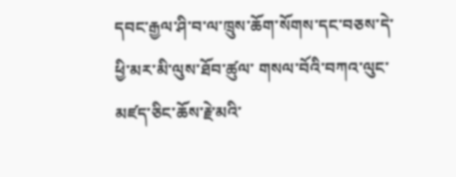དབང་རྒྱལ་ཤི་བ་ལ་ཁྲུས་ཆོག་སོགས་དང་བཅས་དེ་ཕྱི་མར་མི་ལུས་ཐོབ་ཚུལ་ གསལ་བོའི་བཀའ་ལུང་མཛད་ཅིང་ཆོས་རྗེ་མའི་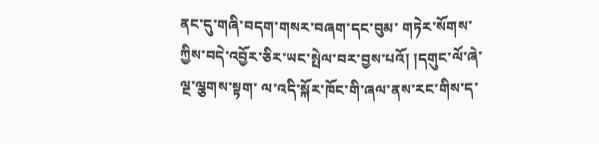ནང་དུ་གཞི་བདག་གསར་བཞག་དང་བུམ་ གཏེར་སོགས་ཀྱིས་བདེ་འབྱོར་ཅིར་ཡང་སྤེལ་བར་བྱས་པའོ། །དགུང་ལོ་ཞེ་ལྔ་ལྕགས་སྟག་ ལ་འདི་སྐོར་ཁོང་གི་ཞལ་ནས་རང་གིས་ད་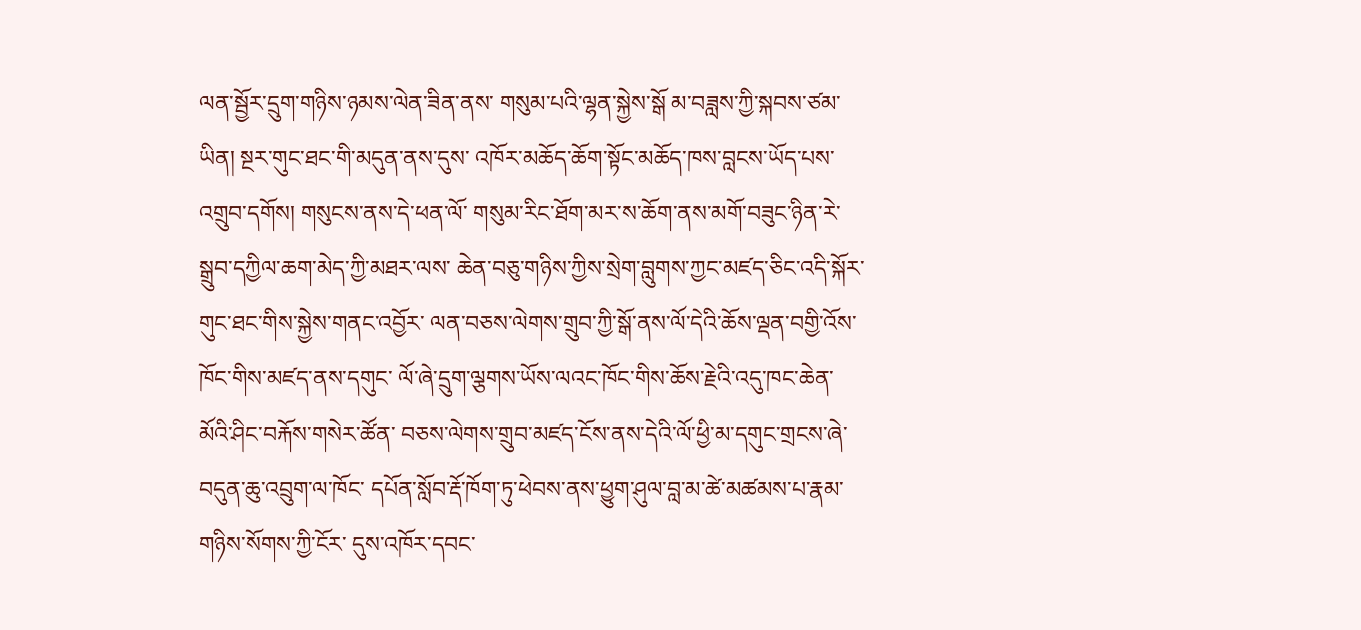ལན་སྦྱོར་དྲུག་གཉིས་ཉམས་ལེན་ཟིན་ནས་ གསུམ་པའི་ལྷན་སྐྱེས་སྒོ མ་བཟླས་ཀྱི་སྐབས་ཙམ་ཡིན། སྔར་གུང་ཐང་གི་མདུན་ནས་དུས་ འཁོར་མཆོད་ཆོག་སྟོང་མཆོད་ཁས་བླངས་ཡོད་པས་འགྲུབ་དགོས། གསུངས་ནས་དེ་ཕན་ལོ་ གསུམ་རིང་ཐོག་མར་ས་ཆོག་ནས་མགོ་བཟུང་ཉིན་རེ་སྒྲུབ་དཀྱིལ་ཆག་མེད་ཀྱི་མཐར་ལས་ ཆེན་བཅུ་གཉིས་ཀྱིས་སྲེག་བླུགས་ཀྱང་མཛད་ཅིང་འདི་སྐོར་གུང་ཐང་གིས་སྐྱེས་གནང་འབྱོར་ ལན་བཅས་ལེགས་གྲུབ་ཀྱི་སྒོ་ནས་ལོ་དེའི་ཆོས་ལྡན་བགྱི་འོས་ཁོང་གིས་མཛད་ནས་དགུང་ ལོ་ཞེ་དྲུག་ལྕགས་ཡོས་ལའང་ཁོང་གིས་ཆོས་རྗེའི་འདུ་ཁང་ཆེན་མོའི་ཤིང་བརྐོས་གསེར་ཚོན་ བཅས་ལེགས་གྲུབ་མཛད་ངོས་ནས་དེའི་ལོ་ཕྱི་མ་དགུང་གྲངས་ཞེ་བདུན་ཆུ་འབྲུག་ལ་ཁོང་ དཔོན་སློབ་རྡོ་ཁོག་ཏུ་ཕེབས་ནས་ཕྱུག་ཤུལ་བླ་མ་ཚེ་མཚམས་པ་རྣམ་གཉིས་སོགས་ཀྱི་ངོར་ དུས་འཁོར་དབང་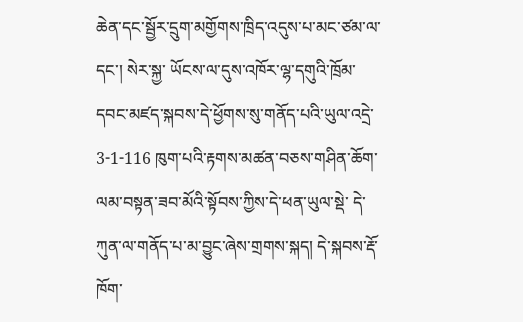ཆེན་དང་སྦྱོར་དྲུག་མགྱོགས་ཁྲིད་འདུས་པ་མང་ཙམ་ལ་དང་། སེར་སྐྱ་ ཡོངས་ལ་དུས་འཁོར་ལྷ་དགུའི་ཁྲོམ་དབང་མཛད་སྐབས་དེ་ཕྱོགས་སུ་གནོད་པའི་ཡུལ་འདྲེ་ 3-1-116 ཁུག་པའི་རྟགས་མཚན་བཅས་གཤིན་ཆོག་ལམ་བསྟན་ཟབ་མོའི་སྟོབས་ཀྱིས་དེ་ཕན་ཡུལ་སྡེ་ དེ་ཀུན་ལ་གནོད་པ་མ་བྱུང་ཞེས་གྲགས་སྐད། དེ་སྐབས་རྡོ་ཁོག་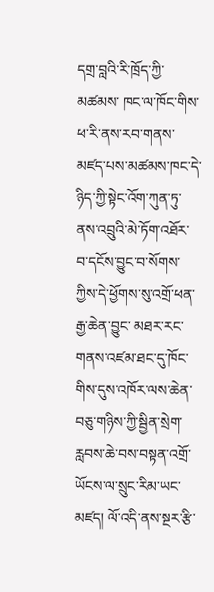དགྲ་བླའི་རི་ཁྲོད་ཀྱི་མཚམས་ ཁང་ལ་ཁོང་གིས་ཕ་རི་ནས་རབ་གནས་མཛད་པས་མཚམས་ཁང་དེ་ཉིད་ཀྱི་སྟེང་འོག་ཀུན་ཏུ་ ནས་འབྲུའི་མེ་ཏོག་འཐོར་བ་དངོས་བྱུང་བ་སོགས་ཀྱིས་དེ་ཕྱོགས་སུ་འགྲོ་ཕན་རྒྱ་ཆེན་བྱུང་ མཐར་རང་གནས་འཛམ་ཐང་དུ་ཁོང་གིས་དུས་འཁོར་ལས་ཆེན་བཅུ་གཉིས་ཀྱི་སྦྱིན་སྲེག་ རླབས་ཆེ་བས་བསྟན་འགྲོ་ཡོངས་ལ་སྲུང་རིམ་ཡང་མཛད། ལོ་འདི་ནས་སྔར་རྩི་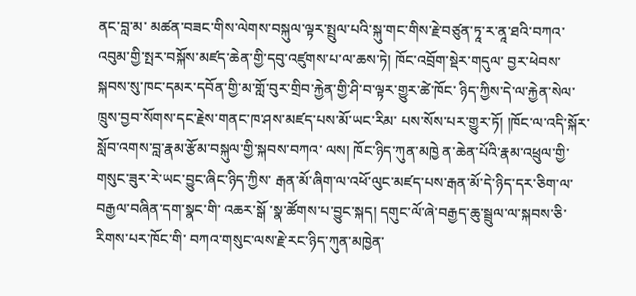ནང་བླ་མ་ མཚན་བཟང་གིས་ལེགས་བསྐུལ་ལྟར་སྤྲུལ་པའི་སྐུ་གང་གིས་རྗེ་བཙུན་ཏཱ་ར་ནཱ་ཐའི་བཀའ་ འབུམ་གྱི་སྤར་བསྐོས་མཛད་ཆེན་གྱི་དབུ་འཛུགས་པ་ལ་ཆས་ཏེ། ཁོང་འབྲོག་སྡེར་གདུལ་ བྱར་ཕེབས་སྐབས་སུ་ཁང་དམར་དབོན་གྱི་མ་གློ་བུར་གྲིབ་རྐྱེན་གྱི་ཤི་བ་ལྟར་གྱུར་ཚེ་ཁོང་ ཉིད་ཀྱིས་དེ་ལ་རྐྱེན་སེལ་ཁྲུས་བྱབ་སོགས་དང་རྗེས་གནང་ཁ་ཤས་མཛད་པས་མོ་ཡང་རིམ་ པས་སོས་པར་གྱུར་ཏོ། །ཁོང་ལ་འདི་སྐོར་སློབ་འགས་བླ་རྣམ་རྩོམ་བསྐུལ་གྱི་སྐབས་བཀའ་ ལས། ཁོང་ཉིད་ཀུན་མཁྱེ ན་ཆེན་པོའི་རྣམ་འཕྲུལ་གྱི་གསུང་ཟུར་རེ་ཡང་བྱུང་ཞིང་ཉིད་ཀྱིས་ རྒན་མོ་ཞིག་ལ་འཕོ་ལུང་མཛད་པས་རྒན་མོ་དེ་ཉིད་དར་ཅིག་ལ་བརྒྱལ་བཞིན་དག་སྣང་གི་ འཆར་སྒོ ་སྣ་ཚོགས་པ་བྱུང་སྐད། དགུང་ལོ་ཞེ་བརྒྱད་ཆུ་སྦྲུལ་ལ་སྐབས་ཅི་རིགས་པར་ཁོང་གི་ བཀའ་གསུང་ལས་རྗེ་རང་ཉིད་ཀུན་མཁྱེན་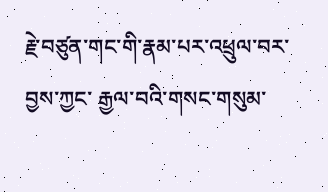རྗེ་བཙུན་གང་གི་རྣམ་པར་འཕྲུལ་བར་བྱས་ཀྱང་ རྒྱལ་བའི་གསང་གསུམ་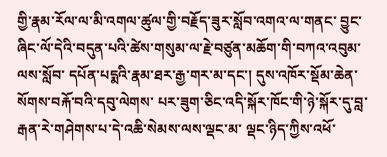གྱི་རྣམ་རོལ་ལ་མི་འགལ་ཚུལ་གྱི་བརྗོད་ཟུར་སློབ་འགའ་ལ་གནང་ བྱུང་ཞིང་ལོ་དེའི་བདུན་པའི་ཚེས་གསུམ་ལ་རྗེ་བཙུན་མཆོག་གི་བཀའ་འབུམ་ལས་སློབ་ དཔོན་པདྨའི་རྣམ་ཐར་རྒྱ་གར་མ་དང་། དུས་འཁོར་སྡོམ་ཆེན་སོགས་བརྐོ་བའི་དབུ་ལེགས་ པར་ཟུག་ཅིང་འདི་སྐོར་ཁོང་གི་ཉེ་སྐོར་དུ་བླ་རྒན་རེ་གཤེགས་པ་དེ་འཆི་སེམས་ལས་ལྡང་མ་ ལྡང་ཉིད་ཀྱིས་འཕོ་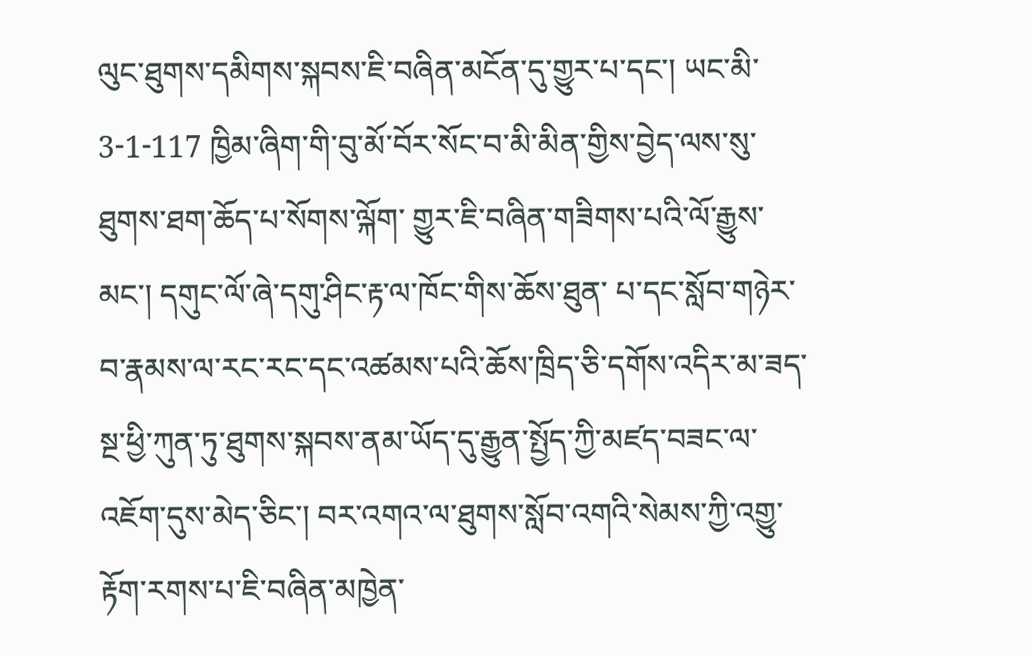ལུང་ཐུགས་དམིགས་སྐབས་ཇི་བཞིན་མངོན་དུ་གྱུར་པ་དང་། ཡང་མི་ 3-1-117 ཁྱིམ་ཞིག་གི་བུ་མོ་བོར་སོང་བ་མི་མིན་གྱིས་བྱེད་ལས་སུ་ཐུགས་ཐག་ཆོད་པ་སོགས་ལྐོག་ གྱུར་ཇི་བཞིན་གཟིགས་པའི་ལོ་རྒྱུས་མང་། དགུང་ལོ་ཞེ་དགུ་ཤིང་རྟ་ལ་ཁོང་གིས་ཆོས་ཐུན་ པ་དང་སློབ་གཉེར་བ་རྣམས་ལ་རང་རང་དང་འཚམས་པའི་ཆོས་ཁྲིད་ཅི་དགོས་འདིར་མ་ཟད་ སྔ་ཕྱི་ཀུན་ཏུ་ཐུགས་སྐབས་ནམ་ཡོད་དུ་རྒྱུན་སྤྱོད་ཀྱི་མཛད་བཟང་ལ་འཇོག་དུས་མེད་ཅིང་། བར་འགའ་ལ་ཐུགས་སློབ་འགའི་སེམས་ཀྱི་འགྱུ་རྟོག་རགས་པ་ཇི་བཞིན་མཁྱེན་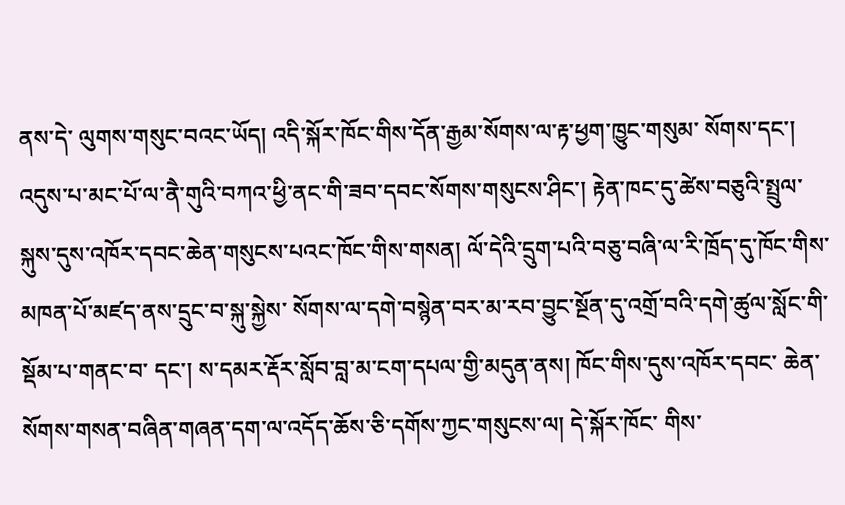ནས་དེ་ ལུགས་གསུང་བའང་ཡོད། འདི་སྐོར་ཁོང་གིས་དོན་རྒྱམ་སོགས་ལ་རྟ་ཕྱག་ཁྱུང་གསུམ་ སོགས་དང་། འདུས་པ་མང་པོ་ལ་ནཻ་གུའི་བཀའ་ཕྱི་ནང་གི་ཟབ་དབང་སོགས་གསུངས་ཤིང་། རྟེན་ཁང་དུ་ཚེས་བཅུའི་སྤྲུལ་སྐུས་དུས་འཁོར་དབང་ཆེན་གསུངས་པའང་ཁོང་གིས་གསན། ལོ་དེའི་དྲུག་པའི་བཅུ་བཞི་ལ་རི་ཁྲོད་དུ་ཁོང་གིས་མཁན་པོ་མཛད་ནས་དྲུང་བ་སྐུ་སྐྱེས་ སོགས་ལ་དགེ་བསྙེན་བར་མ་རབ་བྱུང་སྔོན་དུ་འགྲོ་བའི་དགེ་ཚུལ་སློང་གི་སྡོམ་པ་གནང་བ་ དང་། ས་དམར་རྡོར་སློབ་བླ་མ་ངག་དཔལ་གྱི་མདུན་ནས། ཁོང་གིས་དུས་འཁོར་དབང་ ཆེན་སོགས་གསན་བཞིན་གཞན་དག་ལ་འདོད་ཆོས་ཅི་དགོས་ཀྱང་གསུངས་ལ། དེ་སྐོར་ཁོང་ གིས་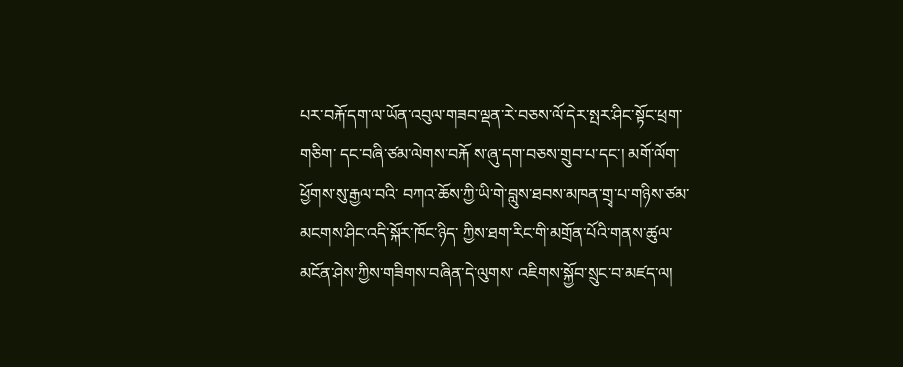པར་བརྐོ་དག་ལ་ཡོན་འབུལ་གཟབ་ལྡན་རེ་བཅས་ལོ་དེར་སྤར་ཤིང་སྟོང་ཕྲག་གཅིག་ དང་བཞི་ཙམ་ལེགས་བརྐོ ས་ཞུ་དག་བཅས་གྲུབ་པ་དང་། མགོ་ལོག་ཕྱོགས་སུ་རྒྱལ་བའི་ བཀའ་ཆོས་ཀྱི་ཡི་གེ་བླུས་ཐབས་མཁན་གྲྭ་པ་གཉིས་ཙམ་མངགས་ཤིང་འདི་སྐོར་ཁོང་ཉིད་ ཀྱིས་ཐག་རིང་གི་མགྲོན་པོའི་གནས་ཚུལ་མངོན་ཤེས་ཀྱིས་གཟིགས་བཞིན་དེ་ལུགས་ འཇིགས་སྐྱོབ་སྲུང་བ་མཛད་ལ།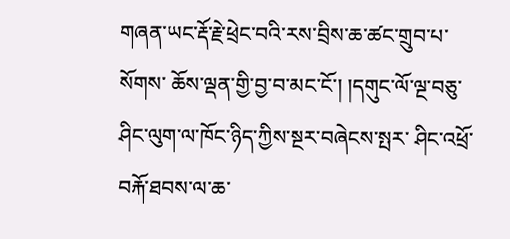གཞན་ཡང་རྡོ་རྗེ་ཕྲེང་བའི་རས་བྲིས་ཆ་ཚང་གྲུབ་པ་སོགས་ ཆོས་ལྡན་གྱི་བྱ་བ་མང་ངོ་། །དགུང་ལོ་ལྔ་བཅུ་ཤིང་ལུག་ལ་ཁོང་ཉིད་ཀྱིས་སྔར་བཞེངས་སྤར་ ཤིང་འཕྲོ་བརྐོ་ཐབས་ལ་ཆ་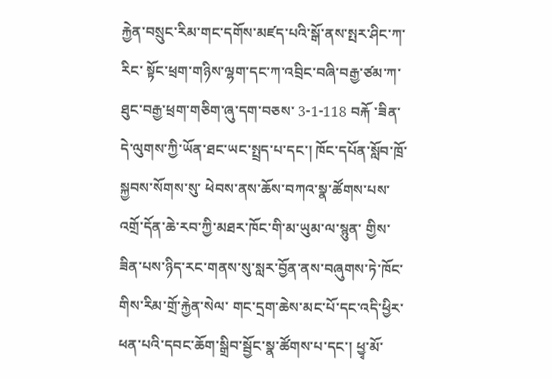རྐྱེན་བསྲུང་རིམ་གང་དགོས་མཛད་པའི་སྒོ་ནས་སྤར་ཤིང་ཀ་རིང་ སྟོང་ཕྲག་གཉིས་ལྷག་དང་ཀ་འབྲིང་བཞི་བརྒྱ་ཙམ་ཀ་ཐུང་བརྒྱ་ཕྲག་གཅིག་ཞུ་དག་བཅས་ 3-1-118 བརྐོ ་ཟིན་དེ་ལུགས་ཀྱི་ཡོན་ཐང་ཡང་སྤྲད་པ་དང་། ཁོང་དཔོན་སློབ་ཁྲོ་སྐྱབས་སོགས་སུ་ ཕེབས་ནས་ཆོས་བཀའ་སྣ་ཚོགས་པས་འགྲོ་དོན་ཆེ་རབ་ཀྱི་མཐར་ཁོང་གི་མ་ཡུམ་ལ་སྙུན་ གྱིས་ཟིན་པས་ཉིད་རང་གནས་སུ་སླར་བྱོན་ནས་བཞུགས་ཏེ་ཁོང་གིས་རིམ་གྲོ་རྐྱེན་སེལ་ གང་དྲག་ཆེས་མང་པོ་དང་འདི་ཕྱིར་ཕན་པའི་དབང་ཆོག་སྒྲིབ་སྦྱོང་སྣ་ཚོགས་པ་དང་། ཕྱྭ་མོ་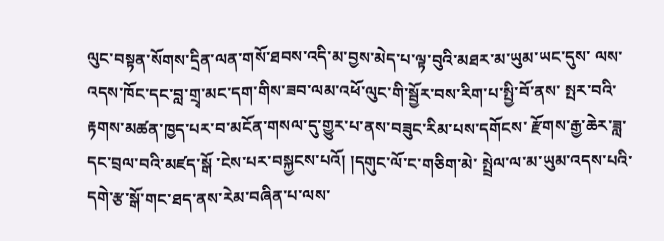ལུང་བསྟན་སོགས་དྲིན་ལན་གསོ་ཐབས་འདི་མ་བྱས་མེད་པ་ལྟ་བུའི་མཐར་མ་ཡུམ་ཡང་དུས་ ལས་འདས་ཁོང་དང་བླ་གྲྭ་མང་དག་གིས་ཟབ་ལམ་འཕོ་ལུང་གི་སྦྱོར་བས་རིག་པ་སྤྱི་བོ་ནས་ སྤར་བའི་རྟགས་མཚན་ཁྱད་པར་བ་མངོན་གསལ་དུ་གྱུར་པ་ནས་བཟུང་རིམ་པས་དགོངས་ རྫོགས་རྒྱ་ཆེར་ཟླ་དང་བྲལ་བའི་མཛད་སྒོ ་ངེས་པར་བསྐྱངས་པའོ། །དགུང་ལོ་ང་གཅིག་མེ་ སྤྲེལ་ལ་མ་ཡུམ་འདས་པའི་དགེ་རྩ་སྒོ་གང་ཐད་ནས་རེམ་བཞིན་པ་ལས་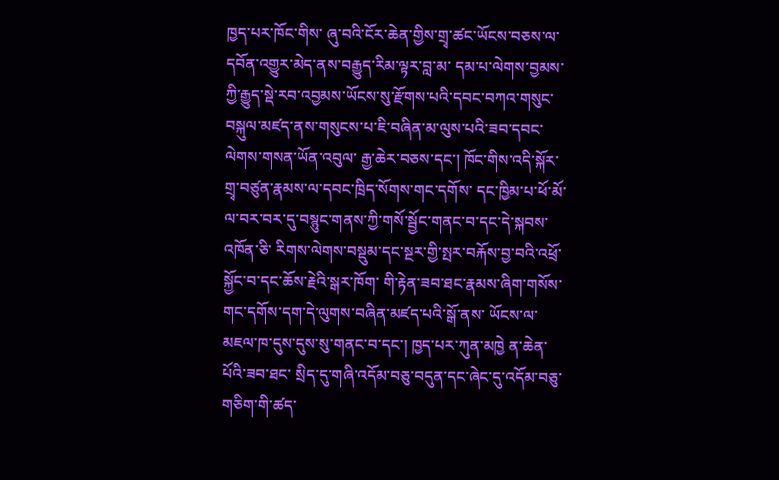ཁྱད་པར་ཁོང་གིས་ ཞུ་བའི་ངོར་ཆེན་གྱིས་གྲྭ་ཚང་ཡོངས་བཅས་ལ་དབོན་འགྱུར་མེད་ནས་བརྒྱུད་རིམ་ལྟར་བླ་མ་ དམ་པ་ལེགས་བྱམས་ཀྱི་རྒྱུད་སྡེ་རབ་འབྱམས་ཡོངས་སུ་རྫོགས་པའི་དབང་བཀའ་གསུང་ བསྐུལ་མཛད་ནས་གསུངས་པ་ཇི་བཞིན་མ་ལུས་པའི་ཟབ་དབང་ལེགས་གསན་ཡོན་འབུལ་ རྒྱ་ཆེར་བཅས་དང་། ཁོང་གིས་འདི་སྐོར་གྲྭ་བཙུན་རྣམས་ལ་དབང་ཁྲིད་སོགས་གང་དགོས་ དང་ཁྱིམ་པ་ཕོ་མོ་ལ་བར་བར་དུ་བསྙུང་གནས་ཀྱི་གསོ་སྦྱོང་གནང་བ་དང་དེ་སྐབས་འཁོན་ཅི་ རིགས་ལེགས་བསྡུམ་དང་སྔར་གྱི་སྤར་བརྐོས་བྱ་བའི་འཕྲོ་སྐྱོང་བ་དང་ཆོས་རྗེའི་སྒར་ཁོག་ གི་རྟེན་ཟབ་ཐང་རྣམས་ཞིག་གསོས་གང་དགོས་དག་དེ་ལུགས་བཞིན་མཛད་པའི་སྒོ་ནས་ ཡོངས་ལ་མཇལ་ཁ་དུས་དུས་སུ་གནང་བ་དང་། ཁྱད་པར་ཀུན་མཁྱེ ན་ཆེན་པོའི་ཟབ་ཐང་ སྲིད་དུ་གཞི་འདོམ་བཅུ་བདུན་དང་ཞེང་དུ་འདོམ་བཅུ་གཅིག་གི་ཚད་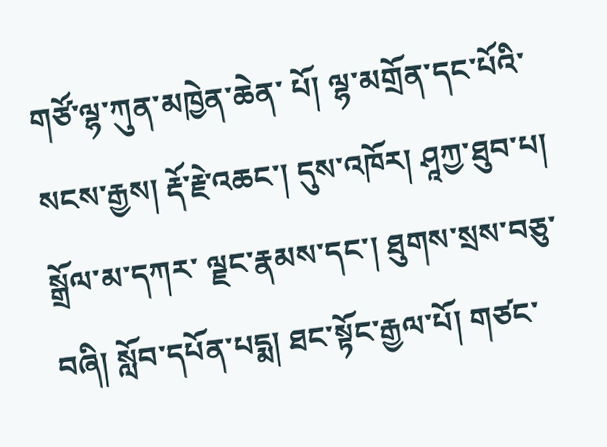གཙོ་ལྷ་ཀུན་མཁྱེན་ཆེན་ པོ། ལྷ་མགྲོན་དང་པོའི་སངས་རྒྱས། རྡོ་རྗེ་འཆང་། དུས་འཁོར། ཤཱཀྱ་ཐུབ་པ། སྒྲོལ་མ་དཀར་ ལྗང་རྣམས་དང་། ཐུགས་སྲས་བཅུ་བཞི། སློབ་དཔོན་པདྨ། ཐང་སྟོང་རྒྱལ་པོ། གཙང་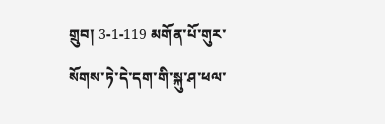གྲུབ། 3-1-119 མགོན་པོ་གུར་སོགས་ཏེ་དེ་དག་གི་སྐུ་ཤ་ཕལ་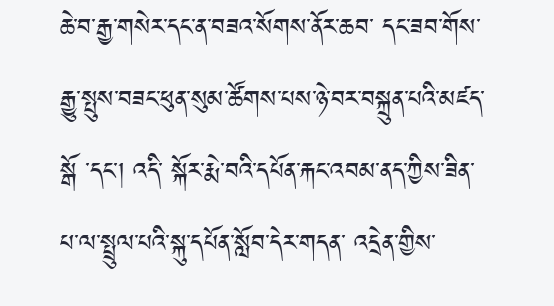ཆེ་བ་རྒྱ་གསེར་དང་ན་བཟའ་སོགས་ནོར་ཆབ་ དང་ཟབ་གོས་རྒྱུ་སྤུས་བཟང་ཕུན་སུམ་ཚོགས་པས་ཉེ་བར་བསྐྲུན་པའི་མཛད་སྒོ ་དང་། འདི་ སྐོར་རྨེ་བའི་དཔོན་རྐང་འབམ་ནད་ཀྱིས་ཟིན་པ་ལ་སྤྲུལ་པའི་སྐུ་དཔོན་སློབ་དེར་གདན་ འདྲེན་གྱིས་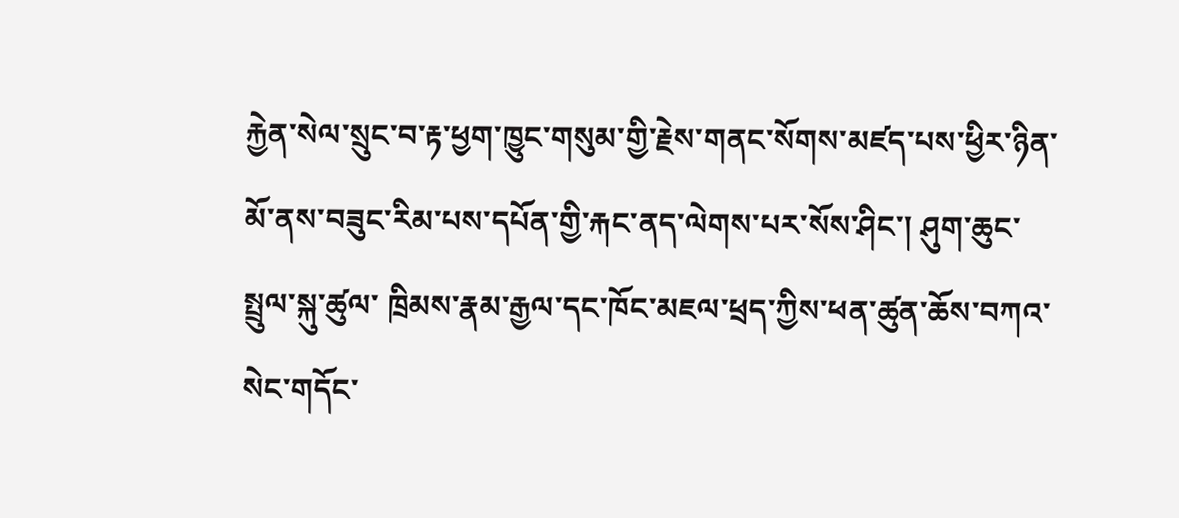རྐྱེན་སེལ་སྲུང་བ་རྟ་ཕྱག་ཁྱུང་གསུམ་གྱི་རྗེས་གནང་སོགས་མཛད་པས་ཕྱིར་ཉིན་ མོ་ནས་བཟུང་རིམ་པས་དཔོན་གྱི་རྐང་ནད་ལེགས་པར་སོས་ཤིང་། ཤུག་ཆུང་སྤྲུལ་སྐུ་ཚུལ་ ཁྲིམས་རྣམ་རྒྱལ་དང་ཁོང་མཇལ་ཕྲད་ཀྱིས་ཕན་ཚུན་ཆོས་བཀའ་སེང་གདོང་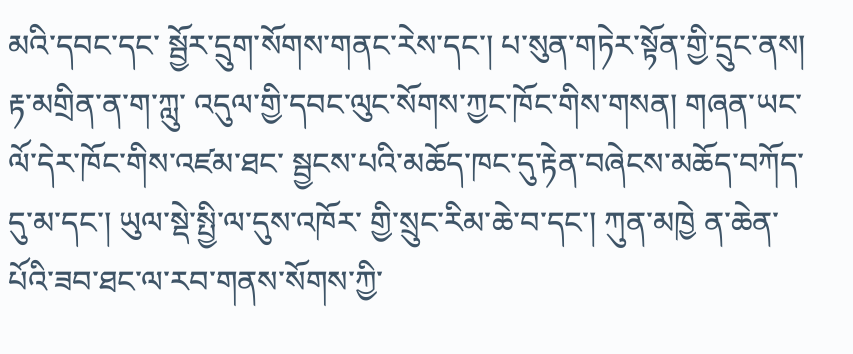མའི་དབང་དང་ སྦྱོར་དྲུག་སོགས་གནང་རེས་དང་། པ་སུན་གཏེར་སྟོན་གྱི་དྲུང་ནས། རྟ་མགྲིན་ན་ག་ཀླུ་ འདུལ་གྱི་དབང་ལུང་སོགས་ཀྱང་ཁོང་གིས་གསན། གཞན་ཡང་ལོ་དེར་ཁོང་གིས་འཛམ་ཐང་ སྦྱངས་པའི་མཆོད་ཁང་དུ་རྟེན་བཞེངས་མཆོད་བཀོད་དུ་མ་དང་། ཡུལ་སྡེ་སྤྱི་ལ་དུས་འཁོར་ གྱི་སྲུང་རིམ་ཆེ་བ་དང་། ཀུན་མཁྱེ ན་ཆེན་པོའི་ཟབ་ཐང་ལ་རབ་གནས་སོགས་ཀྱི་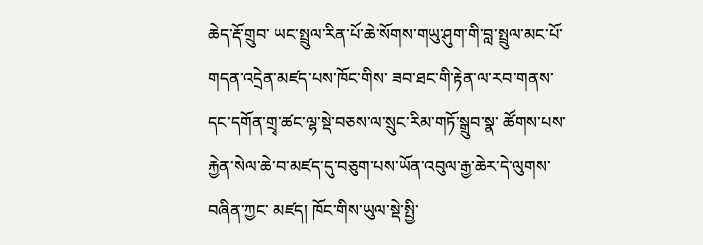ཆེད་རྡོ་གྲུབ་ ཡང་སྤྲུལ་རིན་པོ་ཆེ་སོགས་གཡུ་ཤུག་གི་བླ་སྤྲུལ་མང་པོ་གདན་འདྲེན་མཛད་པས་ཁོང་གིས་ ཟབ་ཐང་གི་རྟེན་ལ་རབ་གནས་དང་དགོན་གྲྭ་ཚང་ལྷ་སྡེ་བཅས་ལ་སྲུང་རིམ་གཏོ་སྒྲུབ་སྣ་ ཚོགས་པས་རྐྱེན་སེལ་ཆེ་བ་མཛད་དུ་བཅུག་པས་ཡོན་འབུལ་རྒྱ་ཆེར་དེ་ལུགས་བཞིན་ཀྱང་ མཛད། ཁོང་གིས་ཡུལ་སྡེ་སྤྱི་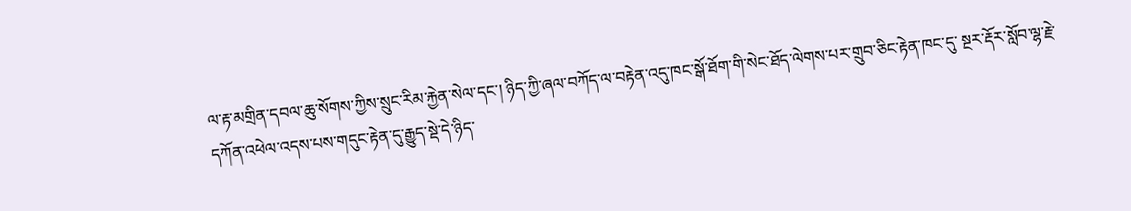ལ་རྟ་མགྲིན་དབལ་ཆུ་སོགས་ཀྱིས་སྲུང་རིམ་རྐྱེན་སེལ་དང་། ཉིད་ཀྱི་ཞལ་བཀོད་ལ་བརྟེན་འདུ་ཁང་སྒོ་ཐོག་གི་སེང་ཐོད་ལེགས་པར་གྲུབ་ཅིང་རྟེན་ཁང་དུ་ སྔར་རྡོར་སློབ་ལྷ་རྗེ་དཀོན་འཕེལ་འདས་པས་གདུང་རྟེན་དུ་རྒྱུད་སྡེ་དེ་ཉིད་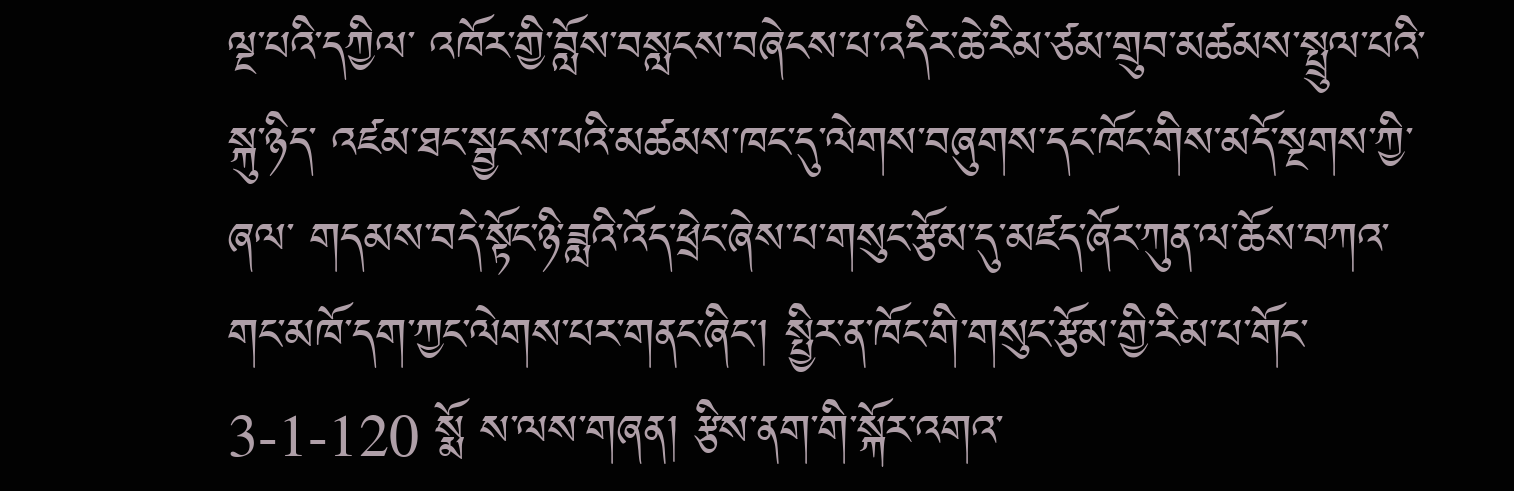ལྔ་པའི་དཀྱིལ་ འཁོར་གྱི་བློས་བསླངས་བཞེངས་པ་འདིར་ཆེ་རིམ་ཙམ་གྲུབ་མཚམས་སྤྲུལ་པའི་སྐུ་ཉིད་ འཛམ་ཐང་སྦྱངས་པའི་མཚམས་ཁང་དུ་ལེགས་བཞུགས་དང་ཁོང་གིས་མདོ་སྔགས་ཀྱི་ཞལ་ གདམས་བདེ་སྟོང་ཉི་ཟླའི་འོད་ཕྲེང་ཞེས་པ་གསུང་རྩོམ་དུ་མཛད་ཞོར་ཀུན་ལ་ཆོས་བཀའ་ གང་མཁོ་དག་ཀྱང་ལེགས་པར་གནང་ཞིང་། སྤྱིར་ན་ཁོང་གི་གསུང་རྩོམ་གྱི་རིམ་པ་གོང་ 3-1-120 སྨོ ས་ལས་གཞན། རྩིས་ནག་གི་སྐོར་འགའ་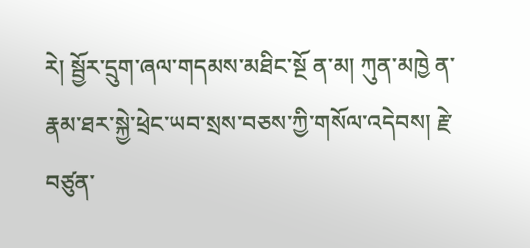རེ། སྦྱོར་དྲུག་ཞལ་གདམས་མཐིང་སྔོ ན་མ། ཀུན་མཁྱེ ན་རྣམ་ཐར་སྐྱེ་ཕྲེང་ཡབ་སྲས་བཅས་ཀྱི་གསོལ་འདེབས། རྗེ་བཙུན་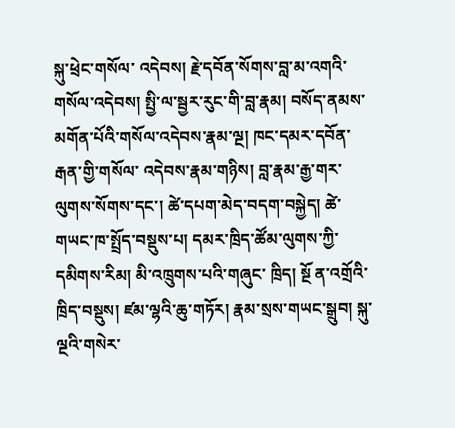སྐུ་ཕྲེང་གསོལ་ འདེབས། རྗེ་དབོན་སོགས་བླ་མ་འགའི་གསོལ་འདེབས། སྤྱི་ལ་སྦྱར་རུང་གི་བླ་རྣམ། བསོད་ནམས་མགོན་པོའི་གསོལ་འདེབས་རྣམ་ལྔ། ཁང་དམར་དབོན་རྒན་གྱི་གསོལ་ འདེབས་རྣམ་གཉིས། བླ་རྣམ་རྒྱ་གར་ལུགས་སོགས་དང་། ཚེ་དཔག་མེད་བདག་བསྐྱེད། ཚེ་ གཡང་ཁ་སྤྲོད་བསྡུས་པ། དམར་ཁྲིད་ཚོམ་ལུགས་ཀྱི་དམིགས་རིམ། མི་འཁྲུགས་པའི་གཞུང་ ཁྲིད། སྔོ ན་འགྲོའི་ཁྲིད་བསྡུས། ཛམ་ལྷའི་ཆུ་གཏོར། རྣམ་སྲས་གཡང་སྒྲུབ། སྐུ་ལྔའི་གསེར་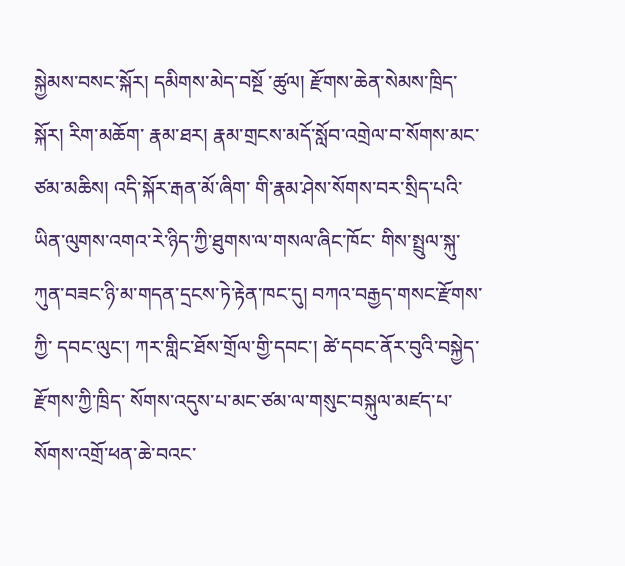སྐྱེམས་བསང་སྐོར། དམིགས་མེད་བསྔོ ་ཚུལ། རྫོགས་ཆེན་སེམས་ཁྲིད་སྐོར། རིག་མཆོག་ རྣམ་ཐར། རྣམ་གྲངས་མདོ་སློབ་འགྲེལ་བ་སོགས་མང་ཙམ་མཆིས། འདི་སྐོར་རྒན་མོ་ཞིག་ གི་རྣམ་ཤེས་སོགས་བར་སྲིད་པའི་ཡིན་ལུགས་འགའ་རེ་ཉིད་ཀྱི་ཐུགས་ལ་གསལ་ཞིང་ཁོང་ གིས་སྤྲུལ་སྐུ་ཀུན་བཟང་ཉི་མ་གདན་དྲངས་ཏེ་རྟེན་ཁང་དུ། བཀའ་བརྒྱད་གསང་རྫོགས་ཀྱི་ དབང་ལུང་། ཀར་གླིང་ཐོས་གྲོལ་གྱི་དབང་། ཚེ་དབང་ནོར་བུའི་བསྐྱེད་རྫོགས་ཀྱི་ཁྲིད་ སོགས་འདུས་པ་མང་ཙམ་ལ་གསུང་བསྐུལ་མཛད་པ་སོགས་འགྲོ་ཕན་ཆེ་བའང་